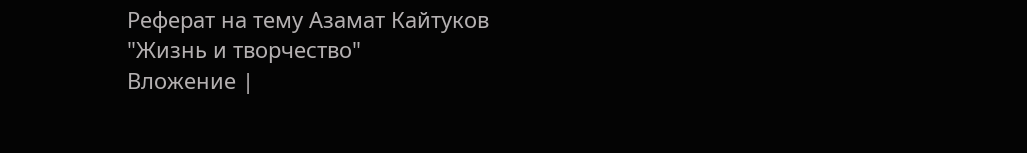Реферат на тему Азамат Кайтуков "Жизнь и творчество"
Вложение |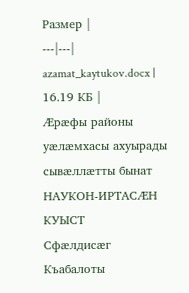Размер |
---|---|
azamat_kaytukov.docx | 16.19 КБ |
Æрæфы районы уæлæмхасы ахуырады сывæллæтты бынат
НАУКОН-ИРТАСÆН КУЫСТ
Сфæлдисæг
Къабалоты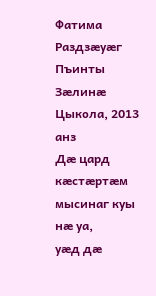Фатима
Раздзæуæг
Пъинты Зæлинæ
Цыкола, 2013 анз
Дæ цард кæстæртæм мысинаг куы нæ уа,
уæд дæ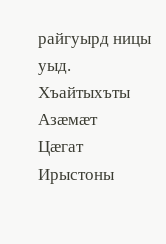райгуырд ницы уыд.
Хъайтыхъты Азæмæт
Цæгат Ирыстоны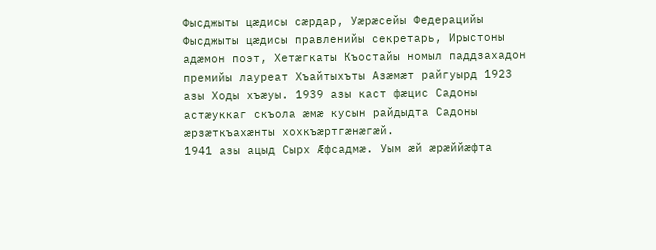Фысджыты цæдисы сæрдар, Уæрæсейы Федерацийы Фысджыты цæдисы правленийы секретарь, Ирыстоны адæмон поэт, Хетæгкаты Къостайы номыл паддзахадон премийы лауреат Хъайтыхъты Азæмæт райгуырд 1923 азы Ходы хъæуы. 1939 азы каст фæцис Садоны астæуккаг скъола æмæ кусын райдыдта Садоны æрзæткъахæнты хохкъæртгæнæгæй.
1941 азы ацыд Сырх Æфсадмæ. Уым æй æрæййæфта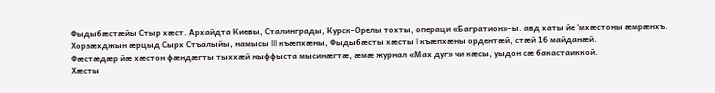Фыдыбæстæйы Стыр хæст. Архайдта Киевы, Сталинграды, Курск-Орелы тохты, операци «Багратион»-ы. авд хаты йе 'мхæстоны æмрæнхъ. Хорзæхджын æрцыд Сырх Стъалыйы, намысы III къæпхæны, Фыдыбæсты хæсты I къæпхæны ордентæй, стæй 16 майданæй.
Фæстæдæр йæ хæстон фæндæгты тыххæй ныффыста мысинæгтæ, æмæ журнал «Мах дуг» чи кæсы, уыдон сæ бакастаиккой.
Хæсты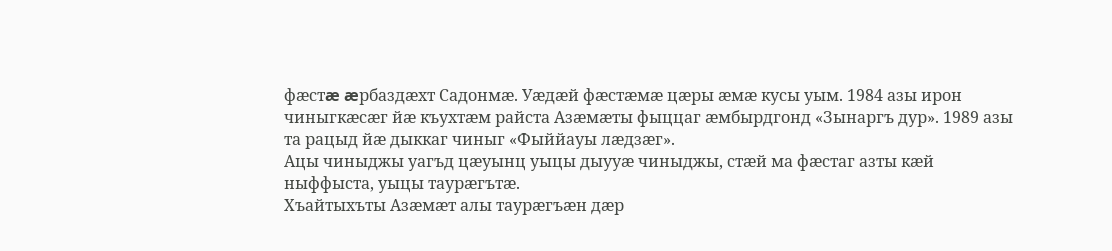фæстæ æрбаздæхт Садонмæ. Уæдæй фæстæмæ цæры æмæ кусы уым. 1984 азы ирон чиныгкæсæг йæ къухтæм райста Азæмæты фыццаг æмбырдгонд «Зынаргъ дур». 1989 азы та рацыд йæ дыккаг чиныг «Фыййауы лæдзæг».
Ацы чиныджы уагъд цæуынц уыцы дыууæ чиныджы, стæй ма фæстаг азты кæй ныффыста, уыцы таурæгътæ.
Хъайтыхъты Азæмæт алы таурæгъæн дæр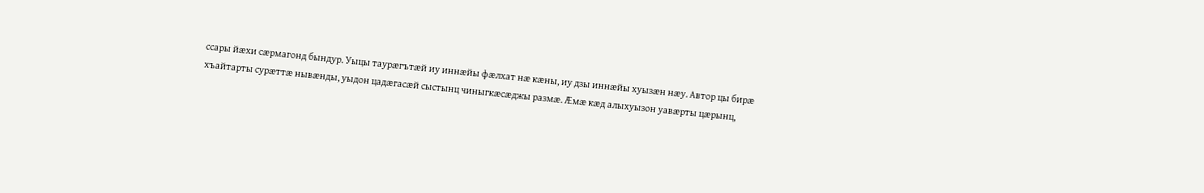ссары йæхи сæрмагонд бындур. Уыцы таурæгътæй иу иннæйы фæлхат нæ кæны, иу дзы иннæйы хуызæн нæу. Автор цы бирæ хъайтарты сурæттæ нывæнды, уыдон цадæгасæй сыстынц чиныгкæсæджы размæ. Æмæ кæд алыхуызон уавæрты цæрынц,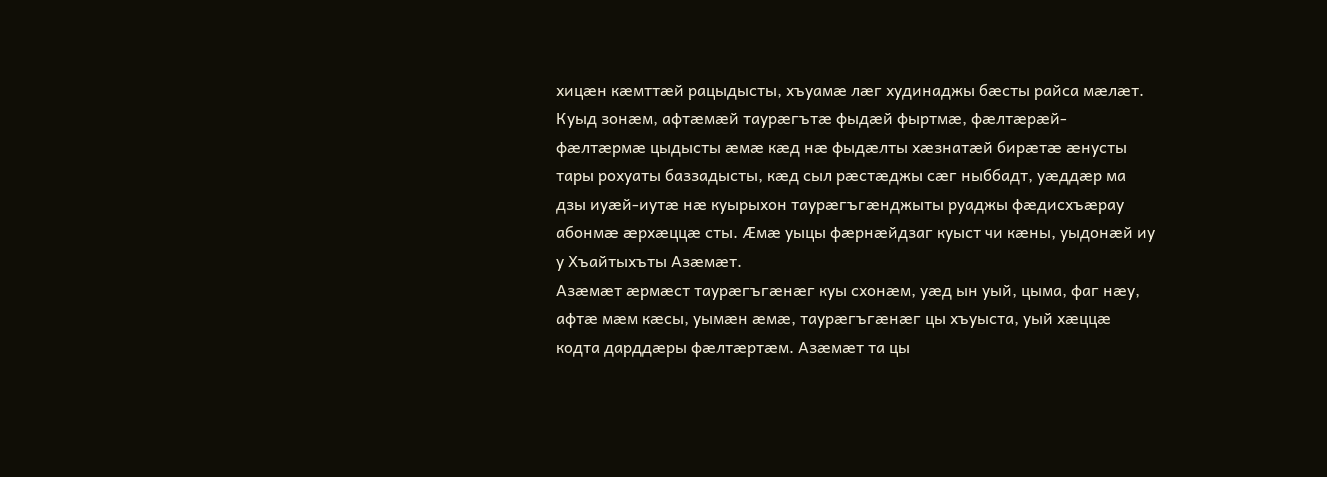хицæн кæмттæй рацыдысты, хъуамæ лæг худинаджы бæсты райса мæлæт.
Куыд зонæм, афтæмæй таурæгътæ фыдæй фыртмæ, фæлтæрæй- фæлтæрмæ цыдысты æмæ кæд нæ фыдæлты хæзнатæй бирæтæ æнусты тары рохуаты баззадысты, кæд сыл рæстæджы сæг ныббадт, уæддæр ма дзы иуæй-иутæ нæ куырыхон таурæгъгæнджыты руаджы фæдисхъæрау абонмæ æрхæццæ сты. Æмæ уыцы фæрнæйдзаг куыст чи кæны, уыдонæй иу у Хъайтыхъты Азæмæт.
Азæмæт æрмæст таурæгъгæнæг куы схонæм, уæд ын уый, цыма, фаг нæу, афтæ мæм кæсы, уымæн æмæ, таурæгъгæнæг цы хъуыста, уый хæццæ кодта дарддæры фæлтæртæм. Азæмæт та цы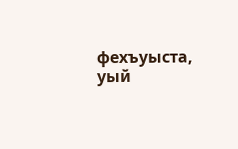фехъуыста, уый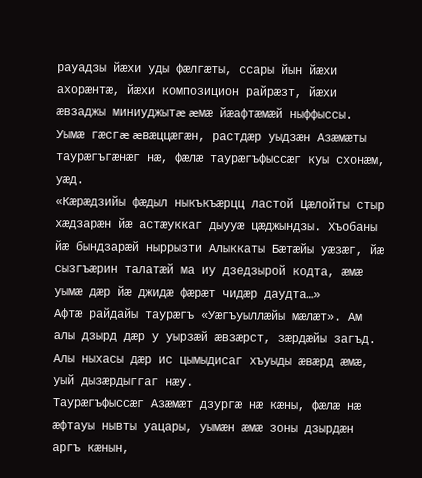рауадзы йæхи уды фæлгæты, ссары йын йæхи ахорæнтæ, йæхи композицион райрæзт, йæхи æвзаджы миниуджытæ æмæ йæафтæмæй ныффыссы. Уымæ гæсгæ æвæццæгæн, растдæр уыдзæн Азæмæты таурæгъгæнæг нæ, фæлæ таурæгъфыссæг куы схонæм, уæд.
«Кæрæдзийы фæдыл ныкъкъæрцц ластой Цæлойты стыр хæдзарæн йæ астæуккаг дыууæ цæджындзы. Хъобаны йæ бындзарæй ныррызти Алыккаты Бæтæйы уæзæг, йæ сызгъæрин талатæй ма иу дзедзырой кодта, æмæ уымæ дæр йæ джидæ фæрæт чидæр даудта…»
Афтæ райдайы таурæгъ «Уæгъуыллæйы мæлæт». Ам алы дзырд дæр у уырзæй æвзæрст, зæрдæйы загъд. Алы ныхасы дæр ис цымыдисаг хъуыды æвæрд æмæ, уый дызæрдыггаг нæу.
Таурæгъфыссæг Азæмæт дзургæ нæ кæны, фæлæ нæ æфтауы нывты уацары, уымæн æмæ зоны дзырдæн аргъ кæнын,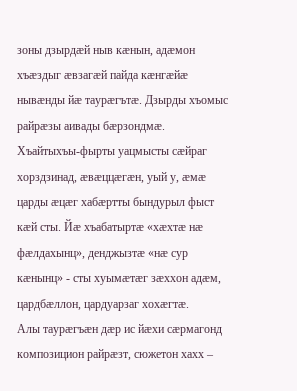зоны дзырдæй ныв кæнын, адæмон хъæздыг æвзагæй пайда кæнгæйæ нывæнды йæ таурæгътæ. Дзырды хъомыс райрæзы аивады бæрзондмæ.
Хъайтыхъы-фырты уацмысты сæйраг хорздзинад, æвæццæгæн, уый у, æмæ царды æцæг хабæртты бындурыл фыст кæй сты. Йæ хъабатыртæ «хæхтæ нæ фæлдахынц», денджызтæ «нæ сур кæнынц» - сты хуымæтæг зæххон адæм, цардбæллон, цардуарзаг хохæгтæ.
Алы таурæгъæн дæр ис йæхи сæрмагонд композицион райрæзт, сюжетон хахх –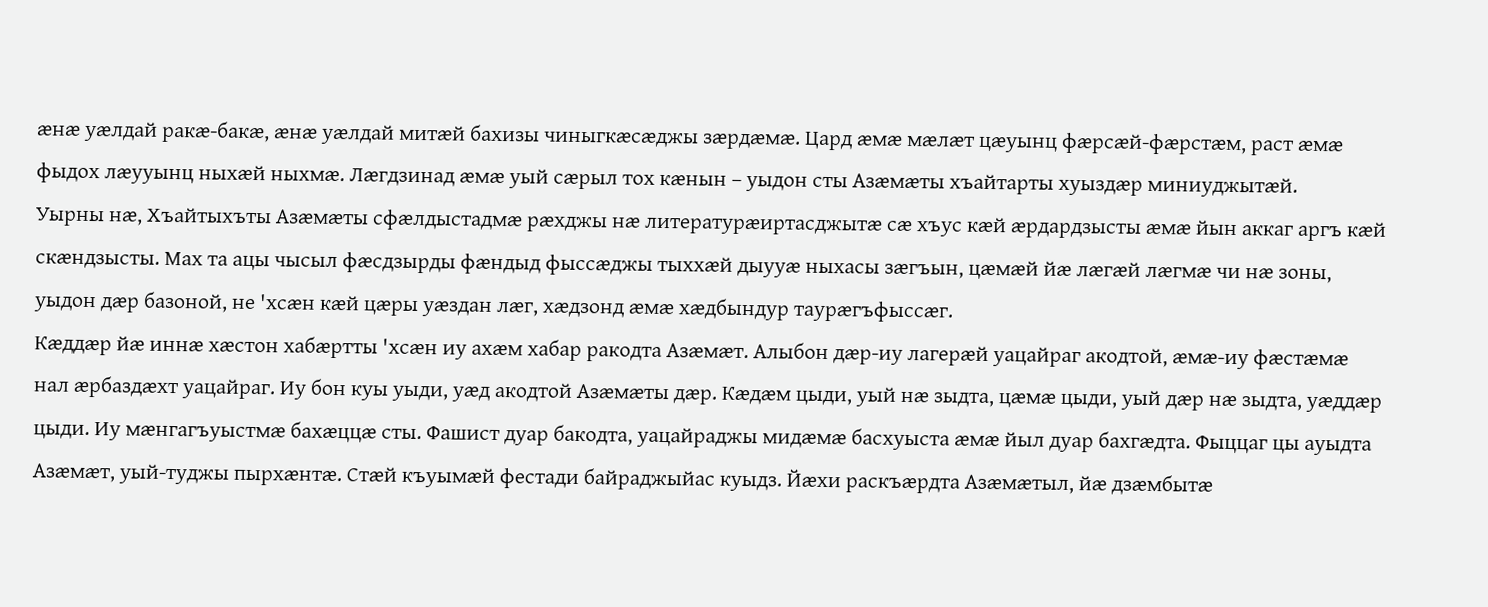æнæ уæлдай ракæ-бакæ, æнæ уæлдай митæй бахизы чиныгкæсæджы зæрдæмæ. Цард æмæ мæлæт цæуынц фæрсæй-фæрстæм, раст æмæ фыдох лæууынц ныхæй ныхмæ. Лæгдзинад æмæ уый сæрыл тох кæнын – уыдон сты Азæмæты хъайтарты хуыздæр миниуджытæй.
Уырны нæ, Хъайтыхъты Азæмæты сфæлдыстадмæ рæхджы нæ литературæиртасджытæ сæ хъус кæй æрдардзысты æмæ йын аккаг аргъ кæй скæндзысты. Мах та ацы чысыл фæсдзырды фæндыд фыссæджы тыххæй дыууæ ныхасы зæгъын, цæмæй йæ лæгæй лæгмæ чи нæ зоны, уыдон дæр базоной, не 'хсæн кæй цæры уæздан лæг, хæдзонд æмæ хæдбындур таурæгъфыссæг.
Кæддæр йæ иннæ хæстон хабæртты 'хсæн иу ахæм хабар ракодта Азæмæт. Алыбон дæр-иу лагерæй уацайраг акодтой, æмæ-иу фæстæмæ нал æрбаздæхт уацайраг. Иу бон куы уыди, уæд акодтой Азæмæты дæр. Кæдæм цыди, уый нæ зыдта, цæмæ цыди, уый дæр нæ зыдта, уæддæр цыди. Иу мæнгагъуыстмæ бахæццæ сты. Фашист дуар бакодта, уацайраджы мидæмæ басхуыста æмæ йыл дуар бахгæдта. Фыццаг цы ауыдта Азæмæт, уый-туджы пырхæнтæ. Стæй къуымæй фестади байраджыйас куыдз. Йæхи раскъæрдта Азæмæтыл, йæ дзæмбытæ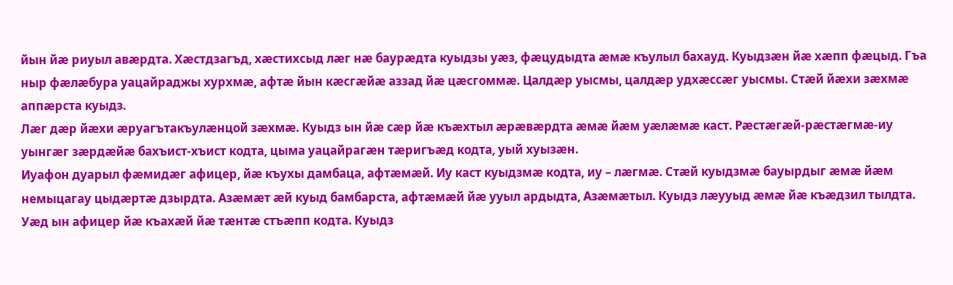йын йæ риуыл авæрдта. Хæстдзагъд, хæстихсыд лæг нæ баурæдта куыдзы уæз, фæцудыдта æмæ къулыл бахауд. Куыдзæн йæ хæпп фæцыд. Гъа ныр фæлæбура уацайраджы хурхмæ, афтæ йын кæсгæйæ аззад йæ цæсгоммæ. Цалдæр уысмы, цалдæр удхæссæг уысмы. Стæй йæхи зæхмæ аппæрста куыдз.
Лæг дæр йæхи æруагътакъулæнцой зæхмæ. Куыдз ын йæ сæр йæ къæхтыл æрæвæрдта æмæ йæм уæлæмæ каст. Рæстæгæй-рæстæгмæ-иу уынгæг зæрдæйæ бахъист-хъист кодта, цыма уацайрагæн тæригъæд кодта, уый хуызæн.
Иуафон дуарыл фæмидæг афицер, йæ къухы дамбаца, афтæмæй. Иу каст куыдзмæ кодта, иу – лæгмæ. Стæй куыдзмæ бауырдыг æмæ йæм немыцагау цыдæртæ дзырдта. Азæмæт æй куыд бамбарста, афтæмæй йæ ууыл ардыдта, Азæмæтыл. Куыдз лæууыд æмæ йæ къæдзил тылдта. Уæд ын афицер йæ къахæй йæ тæнтæ стъæпп кодта. Куыдз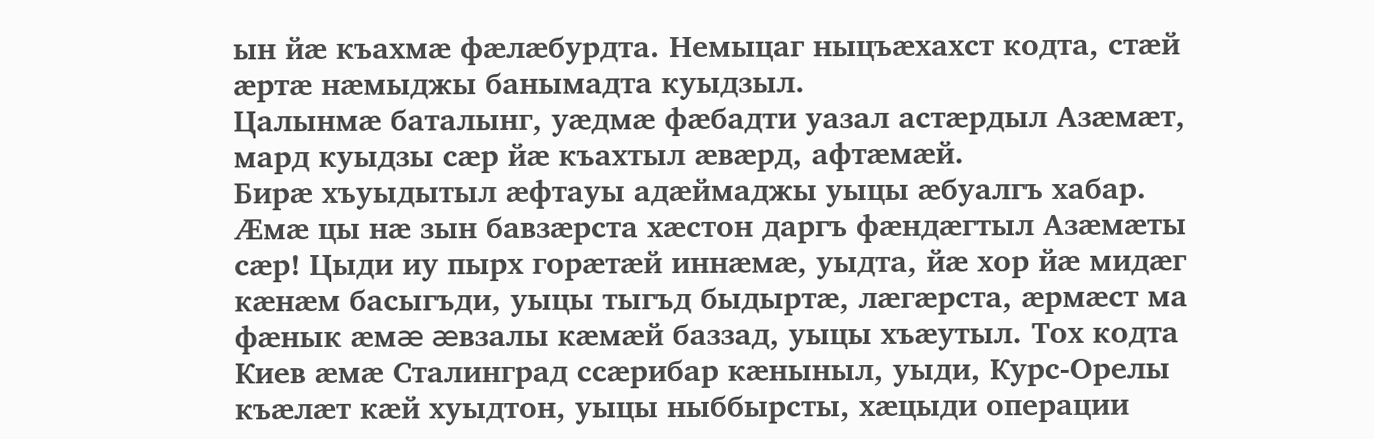ын йæ къахмæ фæлæбурдта. Немыцаг ныцъæхахст кодта, стæй æртæ нæмыджы банымадта куыдзыл.
Цалынмæ баталынг, уæдмæ фæбадти уазал астæрдыл Азæмæт, мард куыдзы сæр йæ къахтыл æвæрд, афтæмæй.
Бирæ хъуыдытыл æфтауы адæймаджы уыцы æбуалгъ хабар.
Æмæ цы нæ зын бавзæрста хæстон даргъ фæндæгтыл Азæмæты сæр! Цыди иу пырх горæтæй иннæмæ, уыдта, йæ хор йæ мидæг кæнæм басыгъди, уыцы тыгъд быдыртæ, лæгæрста, æрмæст ма фæнык æмæ æвзалы кæмæй баззад, уыцы хъæутыл. Тох кодта Киев æмæ Сталинград ссæрибар кæныныл, уыди, Курс-Орелы къæлæт кæй хуыдтон, уыцы ныббырсты, хæцыди операции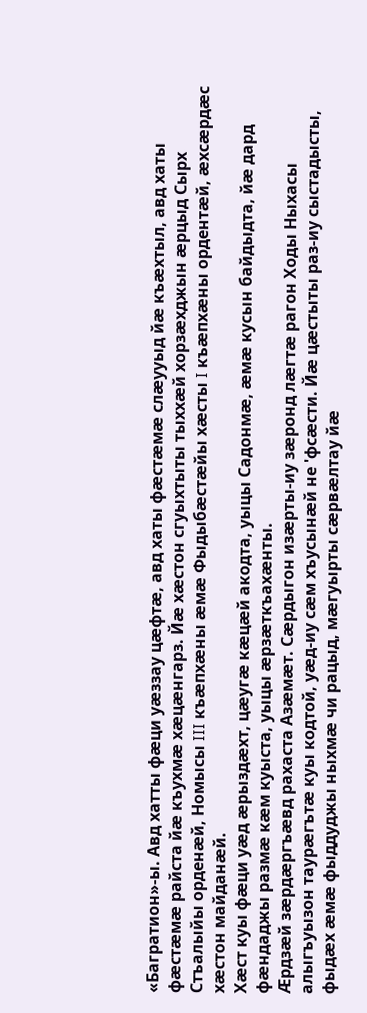«Багратион»-ы. Авд хатты фæци уæззау цæфтæ, авд хаты фæстæмæ слæууыд йæ къæхтыл, авд хаты фæстæмæ райста йæ къухмæ хæцæнгарз. Йæ хæстон сгуыхтыты тыххæй хорзæхджын æрцыд Сырх Стъалыйы орденæй, Номысы III къæпхæны æмæ Фыдыбæстæйы хæсты I къæпхæны ордентæй, æхсæрдæс хæстон майданæй.
Хæст куы фæци уæд æрыздæхт, цæугæ кæцæй акодта, уыцы Садонмæ, æмæ кусын байдыдта, йæ дард фæндаджы размæ кæм куыста, уыцы æрзæткъахæнты.
Æрдзæй зæрдæргъæвд рахаста Азæмæт. Сæрдыгон изæрты-иу зæронд лæгтæ рагон Ходы Ныхасы алыгъуызон таурæгътæ куы кодтой, уæд-иу сæм хъусынæй не 'фсæсти. Йæ цæстыты раз-иу сыстадысты, фыдæх æмæ фыддуджы ныхмæ чи рацыд, мæгуырты сæрвæлтау йæ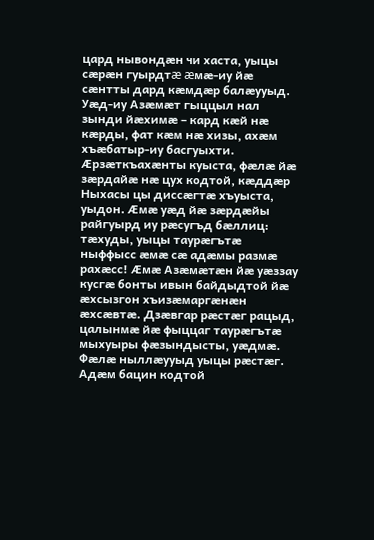цард нывондæн чи хаста, уыцы сæрæн гуырдтæ æмæ-иу йæ сæнтты дард кæмдæр балæууыд. Уæд-иу Азæмæт гыццыл нал зынди йæхимæ – кард кæй нæ кæрды, фат кæм нæ хизы, ахæм хъæбатыр-иу басгуыхти.
Æрзæткъахæнты куыста, фæлæ йæ зæрдайæ нæ цух кодтой, кæддæр Ныхасы цы диссæгтæ хъуыста, уыдон. Æмæ уæд йæ зæрдæйы райгуырд иу рæсугъд бæллиц: тæхуды, уыцы таурæгътæ ныффысс æмæ сæ адæмы размæ рахæсс! Æмæ Азæмæтæн йæ уæззау кусгæ бонты ивын байдыдтой йæ æхсызгон хъизæмаргæнæн æхсæвтæ. Дзæвгар рæстæг рацыд, цалынмæ йæ фыццаг таурæгътæ мыхуыры фæзындысты, уæдмæ. Фæлæ ныллæууыд уыцы рæстæг. Адæм бацин кодтой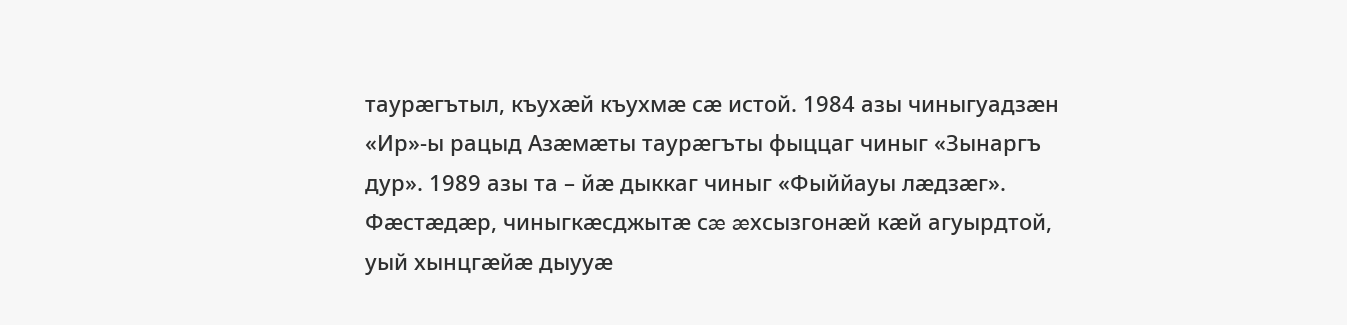таурæгътыл, къухæй къухмæ сæ истой. 1984 азы чиныгуадзæн «Ир»-ы рацыд Азæмæты таурæгъты фыццаг чиныг «Зынаргъ дур». 1989 азы та – йæ дыккаг чиныг «Фыййауы лæдзæг». Фæстæдæр, чиныгкæсджытæ сæ æхсызгонæй кæй агуырдтой, уый хынцгæйæ дыууæ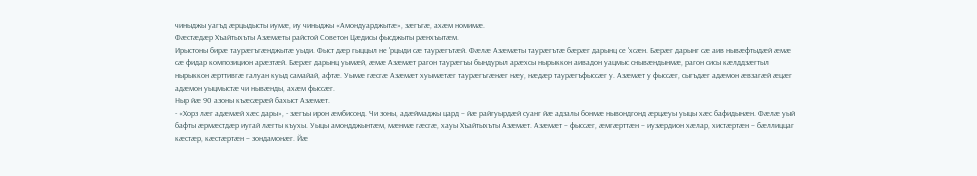чиныджы уагъд æрцыдысты иумæ, иу чиныджы «Амондуарджытæ», зæгъгæ, ахæм номимæ.
Фæстæдæр Хъайтыхъты Азæмæты райстой Советон Цæдисы фысджыты рæнхъытæм.
Ирыстоны бирæ таурæгъгæнджытæ уыди. Фыст дæр гыццыл не 'рцыди сæ таурæгътæй. Фæлæ Азæмæты таурæгътæ бæрæг дарынц се 'хсæн. Бæрæг дарынг сæ аив нывæфтыдæй æмæ сæ фидар композицион арæзтæй. Бæрæг дарынц уымæй, æмæ Азæмæт рагон таурæгъы бындурыл арæхсы нырыккон аивадон уацмыс снывæндынмæ, рагон сисы кæлддзæгтыл нырыккон æрттивгæ галуан куыд самайай, афтæ. Уымæ гæсгæ Азæмæт хуымæтæг таурæгъгæнæг нæу, нæдæр таурæгъфыссæг у. Азæмæт у фыссæг, сыгъдæг адæмон æвзагæй æцæг адæмон уыцмыстæ чи нывæнды, ахæм фыссæг.
Ныр йæ 90 азоны къæсæрæй бахыст Азæмæт.
- «Хорз лæг адæмæй хæс дары», - зæгъы ирон æмбисонд. Чи зоны, адæймаджы цард – йæ райгуырдæй суанг йæ адзалы бонмæ нывондгонд æрцæуы уыцы хæс бафидынæн. Фæлæ уый бафты æрмæстдæр иугай лæгты къухы. Уыцы амондджынтæм, мæнмæ гæсгæ, хауы Хъайтыхъты Азæмæт. Азæмæт – фыссæг, æмгæрттæн – иузæрдион хæлар, хистæртæн – бæллиццаг кæстæр, кæстæртæн – зондамонæг. Йæ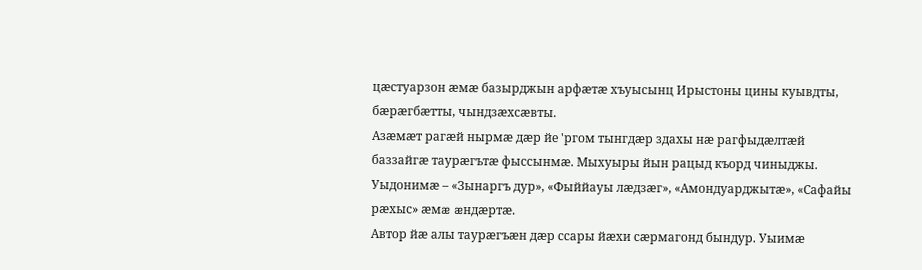цæстуарзон æмæ базырджын арфæтæ хъуысынц Ирыстоны цины куывдты, бæрæгбæтты, чындзæхсæвты.
Азæмæт рагæй нырмæ дæр йе 'ргом тынгдæр здахы нæ рагфыдæлтæй баззайгæ таурæгътæ фыссынмæ. Мыхуыры йын рацыд къорд чиныджы. Уыдонимæ – «Зынаргъ дур», «Фыййауы лæдзæг», «Амондуарджытæ», «Сафайы рæхыс» æмæ æндæртæ.
Автор йæ алы таурæгъæн дæр ссары йæхи сæрмагонд бындур. Уыимæ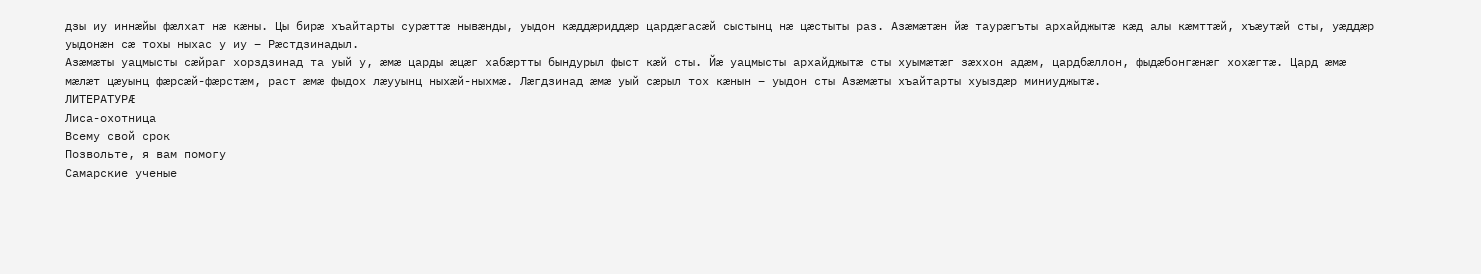дзы иу иннæйы фæлхат нæ кæны. Цы бирæ хъайтарты сурæттæ нывæнды, уыдон кæддæриддæр цардæгасæй сыстынц нæ цæстыты раз. Азæмæтæн йæ таурæгъты архайджытæ кæд алы кæмттæй, хъæутæй сты, уæддæр уыдонæн сæ тохы ныхас у иу – Рæстдзинадыл.
Азæмæты уацмысты сæйраг хорздзинад та уый у, æмæ царды æцæг хабæртты бындурыл фыст кæй сты. Йæ уацмысты архайджытæ сты хуымæтæг зæххон адæм, цардбæллон, фыдæбонгæнæг хохæгтæ. Цард æмæ мæлæт цæуынц фæрсæй-фæрстæм, раст æмæ фыдох лæууынц ныхæй-ныхмæ. Лæгдзинад æмæ уый сæрыл тох кæнын – уыдон сты Азæмæты хъайтарты хуыздæр миниуджытæ.
ЛИТЕРАТУРÆ
Лиса-охотница
Всему свой срок
Позвольте, я вам помогу
Самарские ученые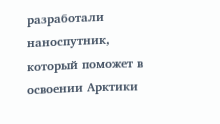разработали наноспутник, который поможет в освоении Арктики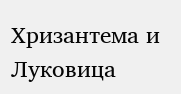Хризантема и Луковица